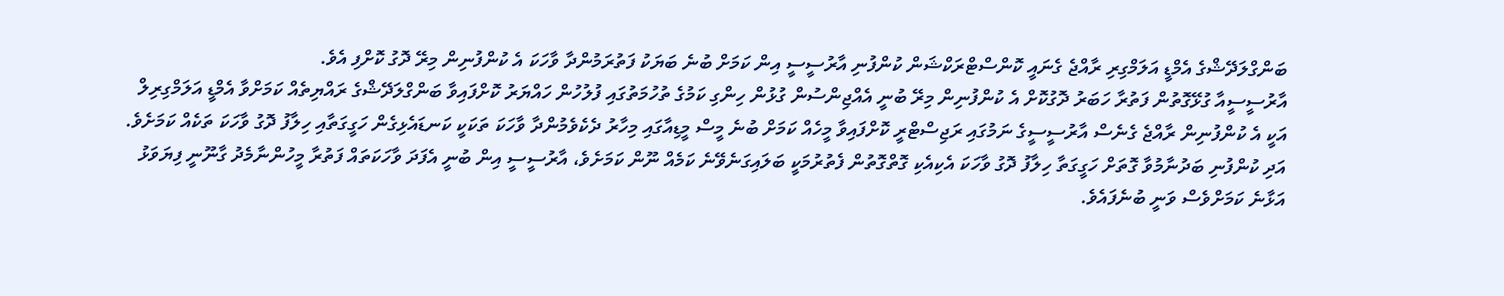ބަންގްލަދޭޝްގެ އެމްޑީ އަލަމްގިރި ރާއްޖެ ގެނައީ ކޮންސްޓްރަކްޝަން ކުންފުނި އާރުސީސީ އިން ކަމަށް ބުނެ ބަޔަކު ފަތުރަމުންދާ ވާހަކަ އެ ކުންފުނިން މިރޭ ދޮގު ކޮށްފި އެވެ.
އާރުސީސީއާ ގުޅޭގޮތުން ފަތުރާ ހަބަރު ދޮގުކޮށް އެ ކުންފުނިން މިރޭ ބުނީ އެއްޖިންސުން ގުޅުން ހިންގި ކަމުގެ ތުހުމަތުގައި ފުލުހުން ހައްޔަރު ކޮށްފައިވާ ބަންގްލަދޭޝްގެ ރައްޔިތެއް ކަމަށްވާ އެމްޑީ އަލަމްގިރިލް އަކީ އެ ކުންފުނިން ރާއްޖެ ގެނެސް އާރުސީސީގެ ނަމުގައި ރަޖިސްޓްރީ ކޮށްފައިވާ މީހެއް ކަމަށް ބުނެ މީސް މީޑިއާގައި މިހާރު ދެކެވެމުންދާ ވާހަކަ ތަކަކީ ކަނޑައެޅިގެން ހަގީގަތާއި ހިލާފު ދޮގު ވާހަކަ ތަކެއް ކަމަށެވެ.
އަދި ކުންފުނި ބަދުނާމުވާ ގޮތަށް ހަގީގަތާ ހިލާފު ދޮގު ވާހަކަ އެކިއެކި ގޮތްގޮތުން ފެތުރުމަކީ ބަލައިގަނެވޭނެ ކަމެއް ނޫން ކަމަށެވެ، އާރުސީސީ އިން ބުނީ އެފަދަ ވާހަކަތައް ފަތުރާ މީހުންނާމެދު ގާނޫނީ ފިޔަވަޅު އަޅާނެ ކަމަށްވެސް ވަނީ ބުނެފައެވެ.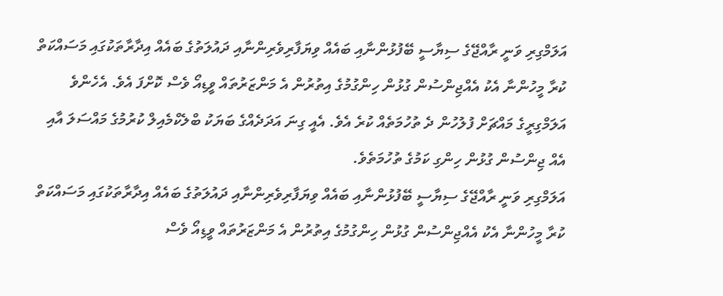އަލަމްގިރި ވަނީ ރާއްޖޭގެ ސިޔާސީ ބޭފުޅުންނާއި ބައެއް ވިޔަފާރިވެރިންނާއި ދައުލަތުގެ ބައެއް އިދާރާތަކުގައި މަސައްކަތް ކުރާ މީހުންނާ އެކު އެއްޖިންސުން ގުޅުން ހިންގުމުގެ އިތުރުން އެ މަންޒަރުތައް ވީޑިއޯ ވެސް ކޮށްފަ އެވެ. އެހެންވެ އަލަމްގިރީގެ މައްޗަށް ފުލުހުން ދެ ތުހުމަތެއް ކުރެ އެވެ. އެއީ ގިނަ އަދަދެއްގެ ބަޔަކު ބްލެކްމެއިލް ކުރުމުގެ މައްސަލަ އާއި އެއް ޖިންސުން ގުޅުން ހިންގި ކަމުގެ ތުހުމަތެވެ.
އަލަމްގިރި ވަނީ ރާއްޖޭގެ ސިޔާސީ ބޭފުޅުންނާއި ބައެއް ވިޔަފާރިވެރިންނާއި ދައުލަތުގެ ބައެއް އިދާރާތަކުގައި މަސައްކަތް ކުރާ މީހުންނާ އެކު އެއްޖިންސުން ގުޅުން ހިންގުމުގެ އިތުރުން އެ މަންޒަރުތައް ވީޑިއޯ ވެސް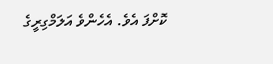ކޮށްފަ އެވެ. އެހެންވެ އަލަމްގިރީގެ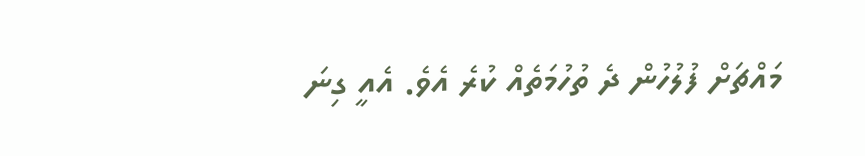މައްޗަށް ފުލުހުން ދެ ތުހުމަތެއް ކުރެ އެވެ. އެއީ ގިނަ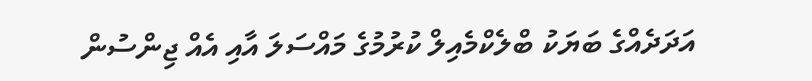އަދަދެއްގެ ބަޔަކު ބްލެކްމެއިލް ކުރުމުގެ މައްސަލަ އާއި އެއް ޖިންސުން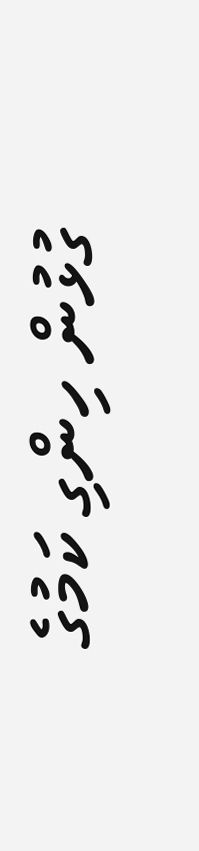ގުޅުން ހިންގި ކަމުގެ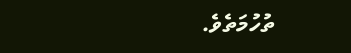ތުހުމަތެވެ.